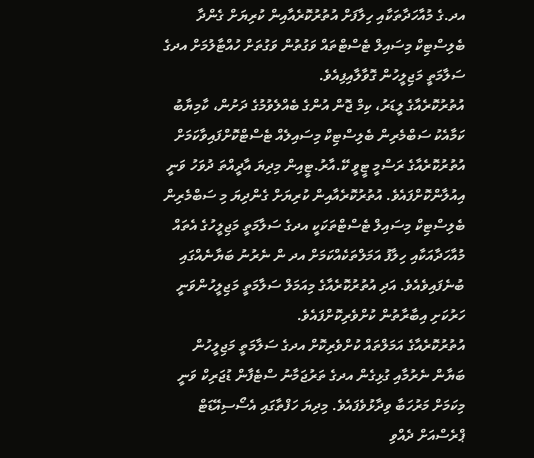އދ.ގެ މުއާހަދާތަކާއި ހިލާފަށް އުތުރުކޮރެއާއިން ކުރިޔަށް ގެންދާ ބެލިސްޓިކް މިސައިލް ޓެސްޓްތައް ވަގުތުން ވަގުތަށް ހުއްޓާލުމަށް އދގެ ސަލާމަތީ މަޖިލީހުން ގޮވާލާއިފިއެވެ.
އުތުރުކޮރެއާގެ ލީޑަރު، ކިމް ޖޮން އުންގެ ބެއްލެވުމުގެ ދަށުން، ކާމިޔާބު ކަމާއެކު ސަބްމެރިން ބެލިސްޓިކް މިސައިލެއް ޓެސްޓްކޮށްފައިވާކަމަށް އުތުރުކޮރެއާގެ ރަސްމީ ޓީވީ ކޭ.އާރު.ޓީއިން މިދިޔަ އާދީއްތަ ދުވަހު ވަނީ އިއުލާންކޮށްފައެވެ. އުތުރުކޮރެއާއިން ކުރިޔަށް ގެންދިޔަ މި ސަބްމެރިން ބެލިސްޓިކް މިސައިލް ޓެސްޓްތަކަކީ އދގެ ސަލާމަތީ މަޖިލީހުގެ އެތައް މުއާހަދާއަކާއި ހިލާފު އަމަލްތަކެއްކަމަށް އދ ން ނެރުނު ބަޔާނެއްގައި ބުނެފައިވެއެވެ. އަދި އުތުރުކޮރެއާގެ މިއަމަލް ސަލާމަތީ މަޖިލީހުންވަނީ ހަރުކަށި އިބާރާތުން ކުށްވެރިކޮށްފައެވެ.
އުތުރުކޮރެއާގެ އަމަލްތައް ކުށްވެރިކޮށް އދގެ ސަލާމަތީ މަޖިލީހުން ބަޔާން ނެރުމާއި ގުޅިގެން އދގެ ތަރުޖަމާނު ސްޓެފާން ޑުޖަރިކް ވަނީ މިކަމަށް މަރުހަބާ ވިދާޅުވެފައެވެ. މިދިޔަ ހަފްތާގައި އެސޯސިއޭޑަޓް ޕްރެސްއަށް ދެއްވި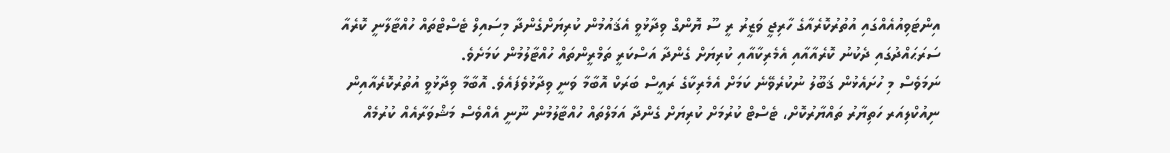އިންޓަވިއުއެއްގައި އުތުރުކޮރެއާގެ ހާރިޖީ ވަޒީރު ރީ ސޫ ޔޮންގް ވިދާޅުވީ އެޤައުމުން ކުރިޔަށްގެންދާ މިސައިލް ޓެސްޓްތައް ހުއްޓާލާނީ ކޮރެއާ ސަރަޙައްދުގައި ދެކުނު ކޮރެއާއާއި އެމެރިކާއާއި ކުރިޔަށް ގެންދާ އަސްކަރީ ތަމްރީންތައް ހުއްޓާލުމުން ކަމަށެވެ.
ނަމަވެސް މި ހުށައެޅުން ޤަބޫލު ނުކުރެވޭނެ ކަމަށް އެމެރިކާގެ ރައީސް ބަރަކް އޮބާމާ ވަނީ ވިދާޅުވެފައެވެ. އޮބާމާ ވިދާޅުވީ އުތުރުކޮރެއާއިން ނިއުކްލިއަރ ހަތިޔާރު ތައްޔާރުކޮށް، ޓެސްޓް ކުރުމަށް ކުރިޔަށް ގެންދާ އަމަލްތައް ހުއްޓާލުމުން ނޫނީ އެއްވެސް މަޝްވަރާއެއް ކުރުމެއް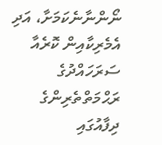ނޯންނާނެކަމަށާ، އަދި އެމެރިކާއިން ކޮރެއާ ސަރަހައްދުގެ ރަޙްމަތްތެރިންގެ ދިފާއުގައި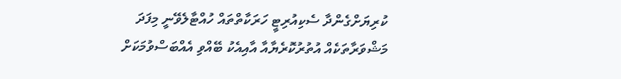ކުރިޔަށްގެންދާ ސެކިއުރިޓީ ހަރަކާތްތައް ހުއްޓާލެވޭނީ މިފަދަ މަޝްވަރާތަކެއް އުތުރުކޮރެޔާއާ އާއިއެކު ބޭއްވި އެއްބަސްވުމަކަށް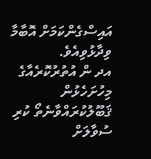އައިސްގެންކަމަށް އޮބާމާ ވިދާޅުވިއެވެ.
އދ ން އުތުރުކޮރެއާގެ މިހުށަހެޅުން ޤަބޫލުކުރައްވާނެތޯ ކުރި ސުވާލަށް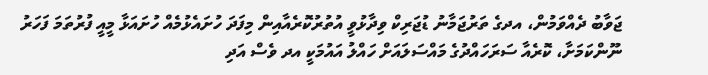ޖަވާބު ދެއްވަމުން، އދގެ ތަރުޖަމާނު ޑުޖަރިކް ވިދާޅުވީ އުތުރުކޮރެއާއިން މިފަދަ ހުށައެޅުމެއް ހުށައަޅާ މީއީ ފުރުތަމަ ފަހަރު ނޫންކަމަށާ، ކޮރެއާ ސަރަހައްދުގެ މައްސަލައަށް ހައްލު އައުމަކީ އދ ވެސް އަދި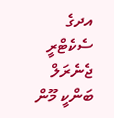އދގެ ސެކެޓްރީ ޖެނެރަލް ބަންކީ މޫން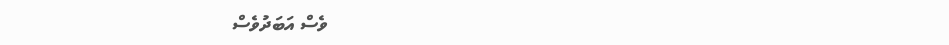ވެސް އަބަދުވެސް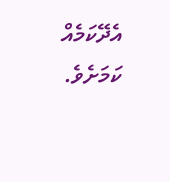އެދޭކަމެއް ކަމަށެވެ.